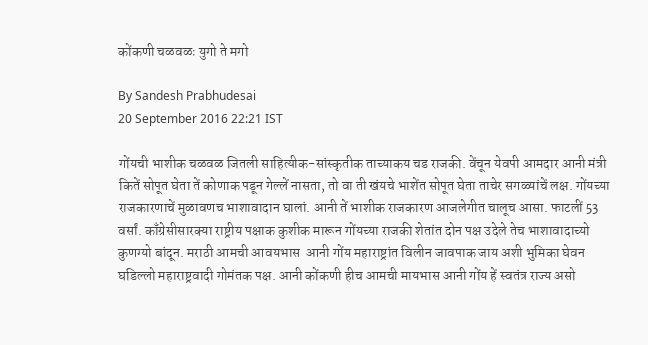कोंकणी चळवळः युगो ते मगो

By Sandesh Prabhudesai
20 September 2016 22:21 IST

गोंयची भाशीक चळवळ जितली साहित्यीक-सांस्कृतीक ताच्याकय चड राजकी. वेंचून येवपी आमदार आनी मंत्री कितें सोपूत घेता तें कोणाक पडून गेल्लें नासता, तो वा ती खंयचे भाशेंत सोपूत घेता ताचेर सगळ्यांचें लक्ष. गोंयच्या राजकारणाचें मुळावणच भाशावादान घालां. आनी तें भाशीक राजकारण आजलेगीत चालूच आसा. फाटलीं 53 वर्सां. काँग्रेसीसारक्या राष्ट्रीय पक्षाक कुशीक मारून गोंयच्या राजकी शेतांत दोन पक्ष उदेले तेच भाशावादाच्यो कुणग्यो बांदून. मराठी आमची आवयभास  आनी गोंय महाराष्ट्रांत विलीन जावपाक जाय अशी भुमिका घेवन घडिल्लो महाराष्ट्रवादी गोमंतक पक्ष. आनी कोंकणी हीच आमची मायभास आनी गोंय हें स्वतंत्र राज्य असो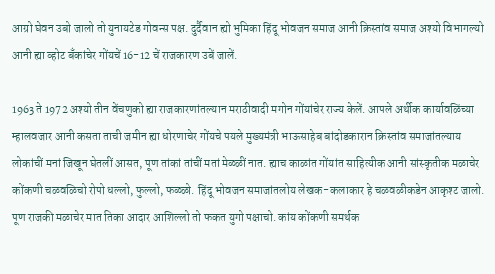आग्रो घेवन उबो जालो तो युनायटेड गोवन्स पक्ष. दुर्दैवान ह्यो भुमिका हिंदू भोवजन समाज आनी क्रिस्तांव समाज अश्यो विभागल्यो आनी ह्या व्होट बँकांचेर गोंयचें 16-12 चें राजकारण उबें जालें.

1963 ते 1972 अश्यो तीन वेंचणुको ह्या राजकारणांतल्यान मराठीवादी मगोन गोंयांचेर राज्य केलें. आपले अर्थीक कार्यावळिंच्या म्हालवजार आनी कसता ताची जमीन ह्या धोरणाचेर गोंयचे पयले मुख्यमंत्री भाऊसाहेब बांदोडकारान क्रिस्तांव समाजांतल्याय लोकांचीं मनां जिखून घेतलीं आसत, पूण तांकां तांचीं मतां मेळ्ळीं नात. ह्याच काळांत गोंयांत साहित्यीक आनी सांस्कृतीक मळाचेर कोंकणी चळवळिचो रोपो धल्लो, फुल्लो, फळ्ळो. हिंदू भोवजन समाजांतलोय लेखक-कलाकार हे चळवळीकडेन आकृश्ट जालो. पूण राजकी मळाचेर मात तिका आदार आशिल्लो तो फकत युगो पक्षाचो. कांय कोंकणी समर्थक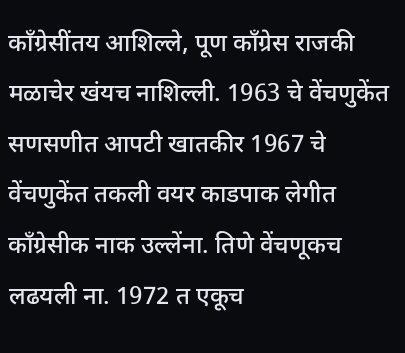काँग्रेसींतय आशिल्ले, पूण काँग्रेस राजकी मळाचेर खंयच नाशिल्ली. 1963 चे वेंचणुकेंत सणसणीत आपटी खातकीर 1967 चे वेंचणुकेंत तकली वयर काडपाक लेगीत काँग्रेसीक नाक उल्लेंना. तिणे वेंचणूकच लढयली ना. 1972 त एकूच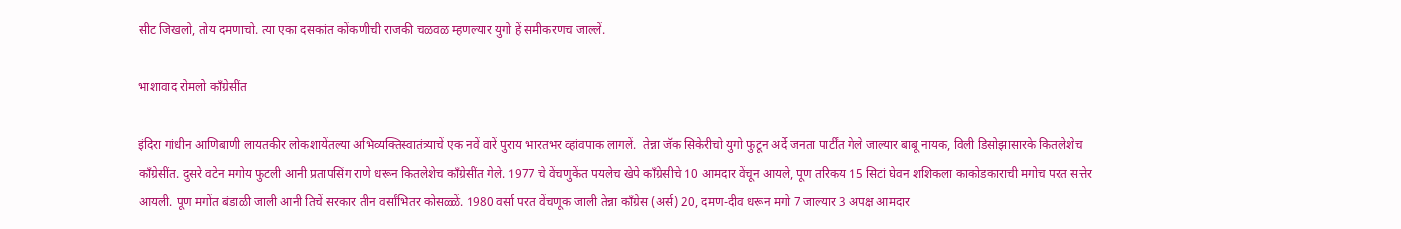सीट जिखलो, तोय दमणाचो. त्या एका दसकांत कोंकणीची राजकी चळवळ म्हणल्यार युगो हें समीकरणच जाल्लें.

भाशावाद रोमलो काँग्रेसींत

इंदिरा गांधीन आणिबाणी लायतकीर लोकशायेंतल्या अभिव्यक्तिस्वातंत्र्याचें एक नवें वारें पुराय भारतभर व्हांवपाक लागलें.  तेन्ना जॅक सिकेरीचो युगो फुटून अर्दे जनता पार्टींत गेले जाल्यार बाबू नायक, विली डिसोझासारके कितलेशेच काँग्रेसींत. दुसरे वटेन मगोय फुटली आनी प्रतापसिंग राणे धरून कितलेशेच काँग्रेसींत गेले. 1977 चे वेंचणुकेंत पयलेच खेपे काँग्रेसीचे 10 आमदार वेंचून आयले, पूण तरिकय 15 सिटां घेवन शशिकला काकोडकाराची मगोच परत सत्तेर आयली. पूण मगोंत बंडाळी जाली आनी तिचें सरकार तीन वर्सांभितर कोसळ्ळें. 1980 वर्सा परत वेंचणूक जाली तेन्ना काँग्रेस (अर्स) 20, दमण-दीव धरून मगो 7 जाल्यार 3 अपक्ष आमदार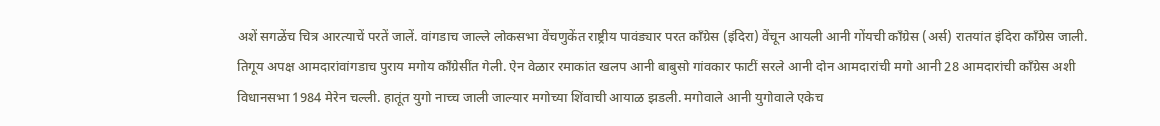अशें सगळेंच चित्र आरत्याचें परतें जालें. वांगडाच जाल्ले लोकसभा वेंचणुकेंत राष्ट्रीय पावंड्यार परत काँग्रेस (इंदिरा) वेंचून आयली आनी गोंयची काँग्रेस (अर्स) रातयांत इंदिरा काँग्रेस जाली. तिगूय अपक्ष आमदारांवांगडाच पुराय मगोय काँग्रेसींत गेली. ऐन वेळार रमाकांत खलप आनी बाबुसो गांवकार फाटीं सरले आनी दोन आमदारांची मगो आनी 28 आमदारांची काँग्रेस अशी विधानसभा 1984 मेरेन चल्ली. हातूंत युगो नाच्च जाली जाल्यार मगोच्या शिंवाची आयाळ झडली. मगोवाले आनी युगोवाले एकेच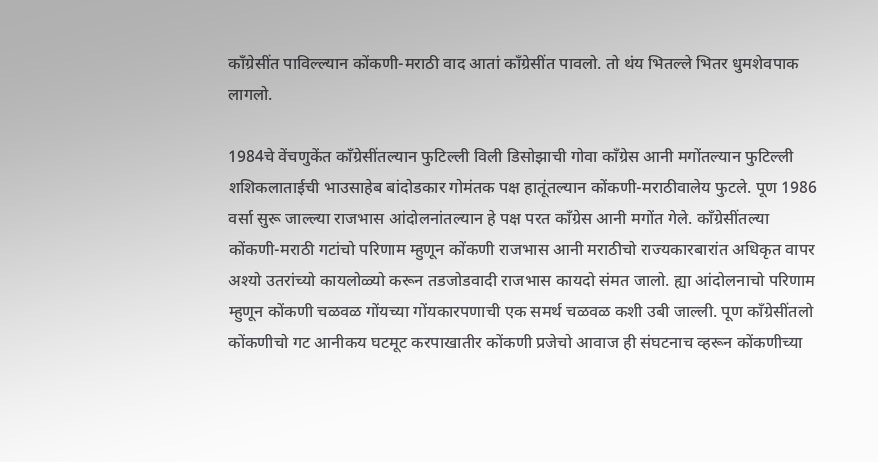काँग्रेसींत पाविल्ल्यान कोंकणी-मराठी वाद आतां काँग्रेसींत पावलो. तो थंय भितल्ले भितर धुमशेवपाक लागलो.

1984चे वेंचणुकेंत काँग्रेसींतल्यान फुटिल्ली विली डिसोझाची गोवा काँग्रेस आनी मगोंतल्यान फुटिल्ली शशिकलाताईची भाउसाहेब बांदोडकार गोमंतक पक्ष हातूंतल्यान कोंकणी-मराठीवालेय फुटले. पूण 1986 वर्सा सुरू जाल्ल्या राजभास आंदोलनांतल्यान हे पक्ष परत काँग्रेस आनी मगोंत गेले. काँग्रेसींतल्या कोंकणी-मराठी गटांचो परिणाम म्हुणून कोंकणी राजभास आनी मराठीचो राज्यकारबारांत अधिकृत वापर अश्यो उतरांच्यो कायलोळ्यो करून तडजोडवादी राजभास कायदो संमत जालो. ह्या आंदोलनाचो परिणाम म्हुणून कोंकणी चळवळ गोंयच्या गोंयकारपणाची एक समर्थ चळवळ कशी उबी जाल्ली. पूण काँग्रेसींतलो कोंकणीचो गट आनीकय घटमूट करपाखातीर कोंकणी प्रजेचो आवाज ही संघटनाच व्हरून कोंकणीच्या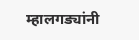म्हालगड्यांनी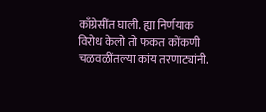काँग्रेसींत घाली. ह्या निर्णयाक विरोध केलो तो फकत कोंकणी चळवळींतल्या कांय तरणाट्यांनी.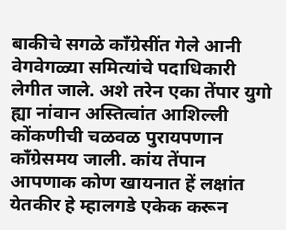बाकीचे सगळे काँग्रेसींत गेले आनी वेगवेगळ्या समित्यांचे पदाधिकारी लेगीत जाले. अशे तरेन एका तेंपार युगो ह्या नांवान अस्तित्वांत आशिल्ली कोंकणीची चळवळ पुरायपणान काँग्रेसमय जाली. कांय तेंपान आपणाक कोण खायनात हें लक्षांत येतकीर हे म्हालगडे एकेक करून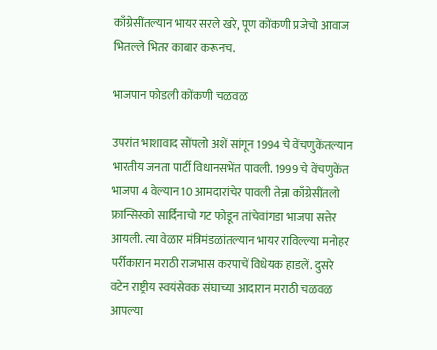काँग्रेसींतल्यान भायर सरले खरे, पूण कोंकणी प्रजेचो आवाज भितल्ले भितर काबार करूनच.

भाजपान फोडली कोंकणी चळवळ

उपरांत भाशावाद सोंपलो अशें सांगून 1994 चे वेंचणुकेंतल्यान भारतीय जनता पार्टी विधानसभेंत पावली. 1999 चे वेंचणुकेंत भाजपा 4 वेल्यान10 आमदारांचेर पावली तेन्ना काँग्रेसींतलो फ्रान्सिस्को सार्दिनाचो गट फोडून तांचेवांगडा भाजपा सत्तेर आयली. त्या वेळार मंत्रिमंडळांतल्यान भायर राविल्ल्या मनोहर पर्रीकारान मराठी राजभास करपाचें विधेयक हाडलें. दुसरे वटेन राष्ट्रीय स्वयंसेवक संघाच्या आदारान मराठी चळवळ आपल्या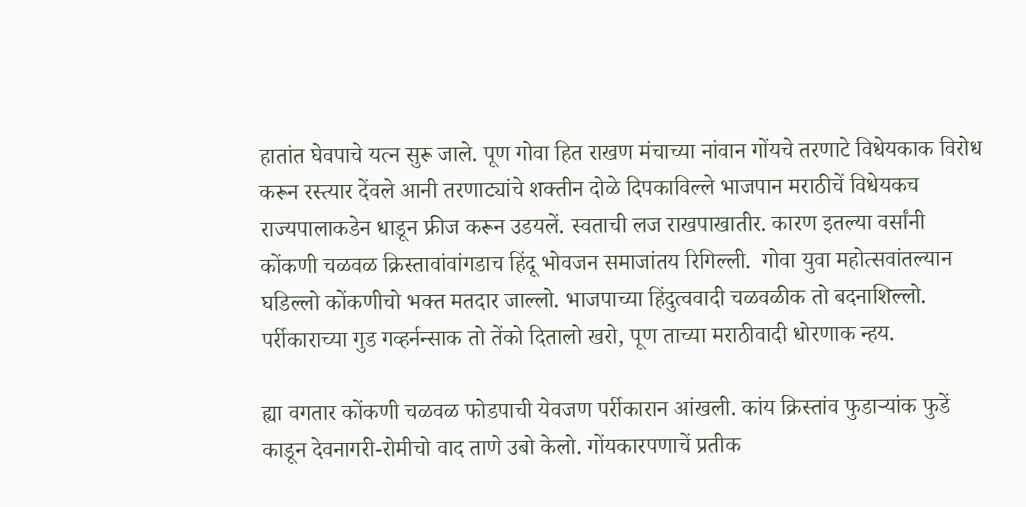हातांत घेवपाचे यत्न सुरू जाले. पूण गोवा हित राखण मंचाच्या नांवान गोंयचे तरणाटे विधेयकाक विरोध करून रस्त्यार देंवले आनी तरणाट्यांचे शक्तीन दोळे दिपकाविल्ले भाजपान मराठीचें विधेयकच राज्यपालाकडेन धाडून फ्रीज करून उडयलें. स्वताची लज राखपाखातीर. कारण इतल्या वर्सांनी कोंकणी चळवळ क्रिस्तावांवांगडाच हिंदू भोवजन समाजांतय रिगिल्ली.  गोवा युवा महोत्सवांतल्यान घडिल्लो कोंकणीचो भक्त मतदार जाल्लो. भाजपाच्या हिंदुत्ववादी चळवळीक तो बदनाशिल्लो. पर्रीकाराच्या गुड गव्हर्नन्साक तो तेंको दितालो खरो, पूण ताच्या मराठीवादी धोरणाक न्हय.

ह्या वगतार कोंकणी चळवळ फोडपाची येवजण पर्रीकारान आंखली. कांय क्रिस्तांव फुडाऱ्यांक फुडें काडून देवनागरी-रोमीचो वाद ताणे उबो केलो. गोंयकारपणाचें प्रतीक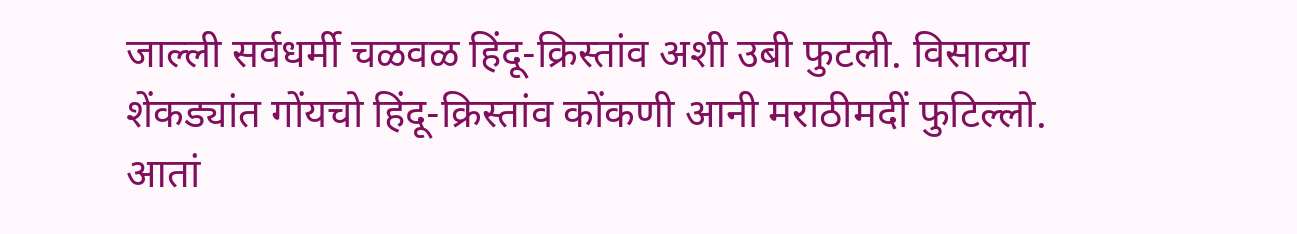जाल्ली सर्वधर्मी चळवळ हिंदू-क्रिस्तांव अशी उबी फुटली. विसाव्या शेंकड्यांत गोंयचो हिंदू-क्रिस्तांव कोंकणी आनी मराठीमदीं फुटिल्लो. आतां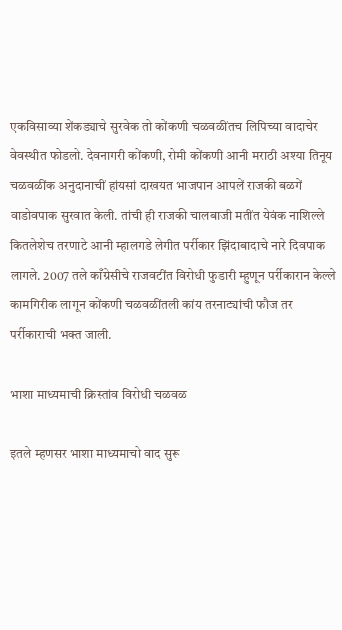एकविसाव्या शेंकड्याचे सुरवेक तो कोंकणी चळवळींतच लिपिच्या वादाचेर वेवस्थीत फोडलो. देवनागरी कोंकणी, रोमी कोंकणी आनी मराठी अश्या तिनूय चळवळींक अनुदानाचीं हांयसां दाखयत भाजपान आपलें राजकी बळगें वाडोवपाक सुरवात केली. तांची ही राजकी चालबाजी मतींत येवंक नाशिल्ले कितलेशेच तरणाटे आनी म्हालगडे लेगीत पर्रीकार झिंदाबादाचे नारे दिवपाक लागले. 2007 तले काँग्रेसीचे राजवटींत विरोधी फुडारी म्हुणून पर्रीकारान केल्ले कामगिरीक लागून कोंकणी चळवळींतली कांय तरनाट्यांची फौज तर पर्रीकाराची भक्त जाली.

भाशा माध्यमाची क्रिस्तांव विरोधी चळवळ

इतले म्हणसर भाशा माध्यमाचो वाद सुरू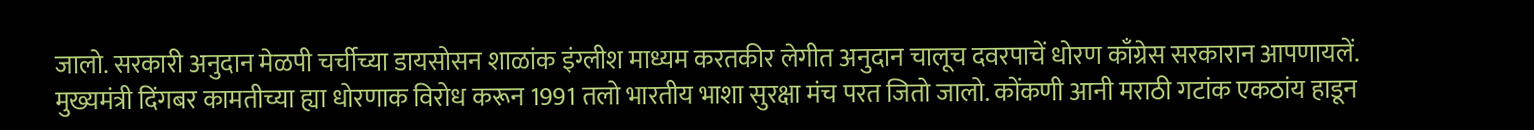जालो. सरकारी अनुदान मेळपी चर्चीच्या डायसोसन शाळांक इंग्लीश माध्यम करतकीर लेगीत अनुदान चालूच दवरपाचें धोरण काँग्रेस सरकारान आपणायलें. मुख्यमंत्री दिंगबर कामतीच्या ह्या धोरणाक विरोध करून 1991 तलो भारतीय भाशा सुरक्षा मंच परत जितो जालो. कोंकणी आनी मराठी गटांक एकठांय हाडून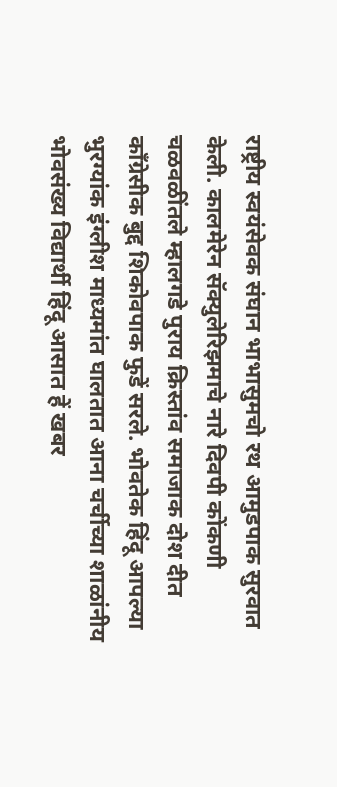राष्ट्रीय स्वयंसेवक संघान भाभासुमचो रथ आमुडपाक सुरवात केली. कालमेरेन सॅक्युलेरिझमाचे नारे दिवपी कोंकणी चळवळींतले म्हालगडे पुराय क्रिस्तांव समाजाक दोश दीत काँग्रेसीक बुद्द शिकोवपाक फुडें सरले. भोवतेक हिंदू आपल्या भुरग्यांक इंग्लीश माध्यमांत घालतात आना चर्चीच्या शाळांनीय भोवसंख्य विद्यार्थी हिंदू आसात हें खबर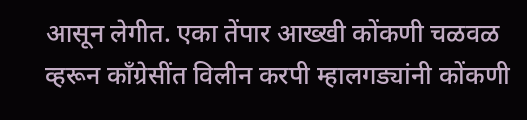आसून लेगीत. एका तेंपार आख्खी कोंकणी चळवळ व्हरून काँग्रेसींत विलीन करपी म्हालगड्यांनी कोंकणी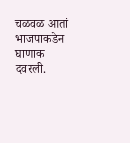चळवळ आतां भाजपाकडेन घाणाक दवरली.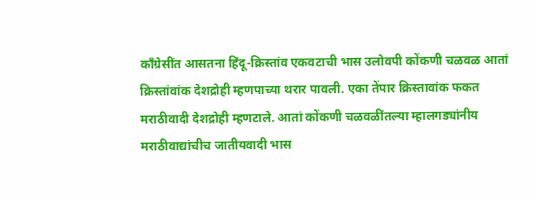काँग्रेसींत आसतना हिंदू-क्रिस्तांव एकवटाची भास उलोवपी कोंकणी चळवळ आतां क्रिस्तांवांक देशद्रोही म्हणपाच्या थरार पावली. एका तेंपार क्रिस्तावांक फकत मराठीवादी देशद्रोही म्हणटाले. आतां कोंकणी चळवळींतल्या म्हालगड्यांनीय मराठीवाद्यांचीच जातीयवादी भास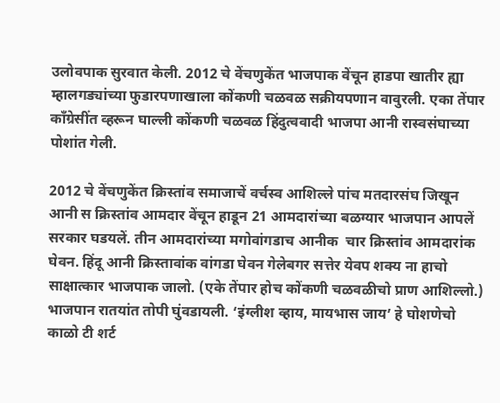उलोवपाक सुरवात केली. 2012 चे वेंचणुकेंत भाजपाक वेंचून हाडपा खातीर ह्या म्हालगड्यांच्या फुडारपणाखाला कोंकणी चळवळ सक्रीयपणान वावुरली. एका तेंपार काँग्रेसींत व्हरून घाल्ली कोंकणी चळवळ हिंदुत्ववादी भाजपा आनी रास्वसंघाच्या पोशांत गेली.

2012 चे वेंचणुकेंत क्रिस्तांव समाजाचें वर्चस्व आशिल्ले पांच मतदारसंघ जिखून आनी स क्रिस्तांव आमदार वेंचून हाडून 21 आमदारांच्या बळग्यार भाजपान आपलें सरकार घडयलें. तीन आमदारांच्या मगोवांगडाच आनीक  चार क्रिस्तांव आमदारांक घेवन. हिंदू आनी क्रिस्तावांक वांगडा घेवन गेलेबगर सत्तेर येवप शक्य ना हाचो साक्षात्कार भाजपाक जालो. (एके तेंपार होच कोंकणी चळवळीचो प्राण आशिल्लो.) भाजपान रातयांत तोपी घुंवडायली. ‘इंग्लीश व्हाय, मायभास जाय’ हे घोशणेचो काळो टी शर्ट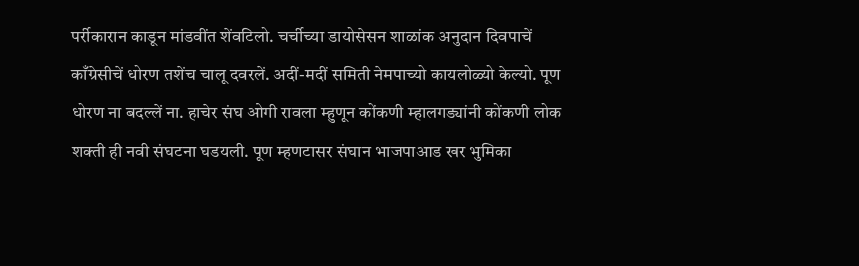पर्रीकारान काडून मांडवींत शेंवटिलो. चर्चीच्या डायोसेसन शाळांक अनुदान दिवपाचें काँग्रेसीचें धोरण तशेंच चालू दवरलें. अदीं-मदीं समिती नेमपाच्यो कायलोळ्यो केल्यो. पूण धोरण ना बदल्लें ना. हाचेर संघ ओगी रावला म्हुणून कोंकणी म्हालगड्यांनी कोंकणी लोक शक्ती ही नवी संघटना घडयली. पूण म्हणटासर संघान भाजपाआड खर भुमिका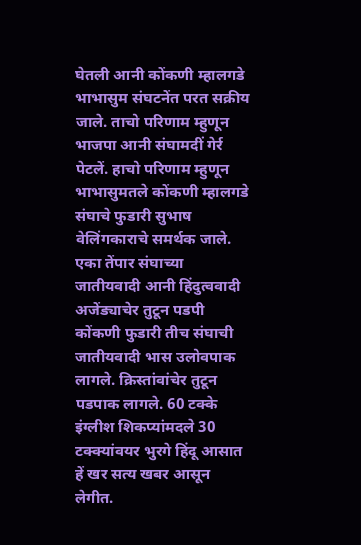घेतली आनी कोंकणी म्हालगडे भाभासुम संघटनेंत परत सक्रीय जाले. ताचो परिणाम म्हुणून भाजपा आनी संघामदीं गेर्र पेटलें. हाचो परिणाम म्हुणून भाभासुमतले कोंकणी म्हालगडे संघाचे फुडारी सुभाष वेलिंगकाराचे समर्थक जाले. एका तेंपार संघाच्या जातीयवादी आनी हिंदुत्ववादी अजेंड्याचेर तुटून पडपी कोंकणी फुडारी तीच संघाची जातीयवादी भास उलोवपाक लागले. क्रिस्तांवांचेर तुटून पडपाक लागले. 60 टक्के इंग्लीश शिकप्यांमदले 30 टक्क्यांवयर भुरगे हिंदू आसात हें खर सत्य खबर आसून लेगीत.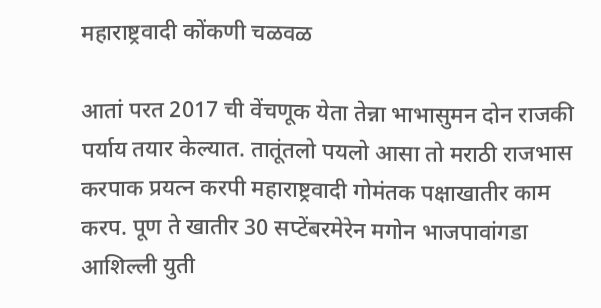महाराष्ट्रवादी कोंकणी चळवळ

आतां परत 2017 ची वेंचणूक येता तेन्ना भाभासुमन दोन राजकी पर्याय तयार केल्यात. तातूंतलो पयलो आसा तो मराठी राजभास करपाक प्रयत्न करपी महाराष्ट्रवादी गोमंतक पक्षाखातीर काम करप. पूण ते खातीर 30 सप्टेंबरमेरेन मगोन भाजपावांगडा आशिल्ली युती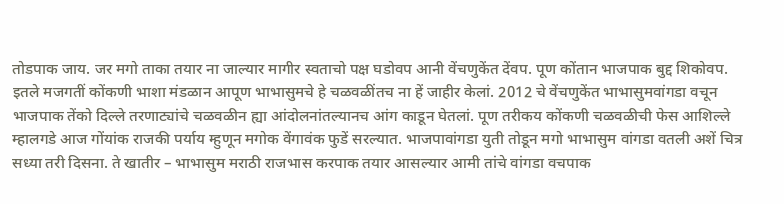तोडपाक जाय. जर मगो ताका तयार ना जाल्यार मागीर स्वताचो पक्ष घडोवप आनी वेंचणुकेंत देंवप. पूण कोंतान भाजपाक बुद्द शिकोवप. इतले मजगतीं कोंकणी भाशा मंडळान आपूण भाभासुमचे हे चळवळींतच ना हें जाहीर केलां. 2012 चे वेंचणुकेंत भाभासुमवांगडा वचून भाजपाक तेंको दिल्ले तरणाट्यांचे चळवळीन ह्या आंदोलनांतल्यानच आंग काडून घेतलां. पूण तरीकय कोंकणी चळवळीची फेस आशिल्ले म्हालगडे आज गोंयांक राजकी पर्याय म्हुणून मगोक वेंगावंक फुडें सरल्यात. भाजपावांगडा युती तोडून मगो भाभासुम वांगडा वतली अशें चित्र सध्या तरी दिसना. ते खातीर – भाभासुम मराठी राजभास करपाक तयार आसल्यार आमी तांचे वांगडा वचपाक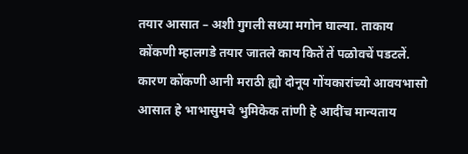तयार आसात – अशी गुगली सध्या मगोन घाल्या. ताकाय कोंकणी म्हालगडे तयार जातले काय कितें तें पळोवचें पडटलें. कारण कोंकणी आनी मराठी ह्यो दोनूय गोंयकारांच्यो आवयभासो आसात हे भाभासुमचे भुमिकेक तांणी हे आदींच मान्यताय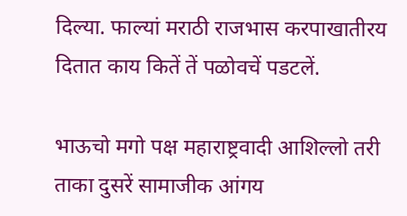दिल्या. फाल्यां मराठी राजभास करपाखातीरय दितात काय कितें तें पळोवचें पडटलें.

भाऊचो मगो पक्ष महाराष्ट्रवादी आशिल्लो तरी ताका दुसरें सामाजीक आंगय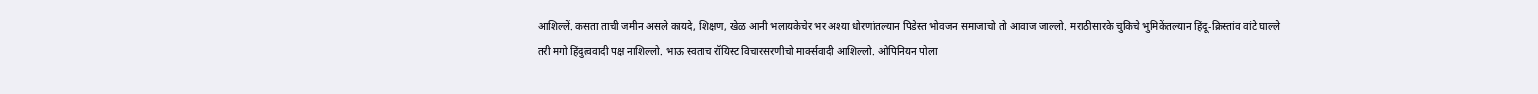आशिल्लें. कसता ताची जमीन असले कायदे, शिक्षण, खेळ आनी भलायकेचेर भर अश्या धोरणांतल्यान पिडेस्त भोवजन समाजाचो तो आवाज जाल्लो. मराठीसारके चुकिचे भुमिकेंतल्यान हिंदू-क्रिस्तांव वांटे घाल्ले तरी मगो हिंदुत्ववादी पक्ष नाशिल्लो. भाऊ स्वताच रॉयिस्ट विचारसरणीचो मार्क्सवादी आशिल्लो. ओपिनियन पोला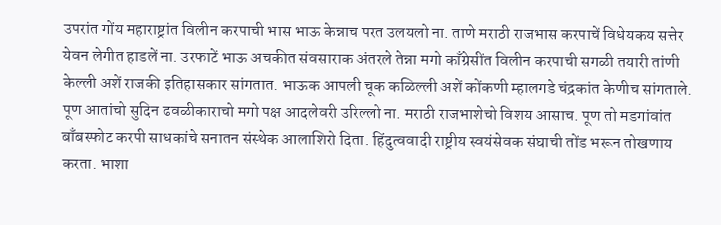उपरांत गोंय महाराष्ट्रांत विलीन करपाची भास भाऊ केन्नाच परत उलयलो ना. ताणे मराठी राजभास करपाचें विधेयकय सत्तेर येवन लेगीत हाडलें ना. उरफाटें भाऊ अचकीत संवसाराक अंतरले तेन्ना मगो काँग्रेसींत विलीन करपाची सगळी तयारी तांणी केल्ली अशें राजकी इतिहासकार सांगतात. भाऊक आपली चूक कळिल्ली अशें कोंकणी म्हालगडे चंद्रकांत केणीच सांगताले. पूण आतांचो सुदिन ढवळीकाराचो मगो पक्ष आदलेवरी उरिल्लो ना. मराठी राजभाशेचो विशय आसाच. पूण तो मडगांवांत बाँबस्फोट करपी साधकांचे सनातन संस्थेक आलाशिरो दिता. हिंदुत्ववादी राष्ट्रीय स्वयंसेवक संघाची तोंड भरून तोखणाय करता. भाशा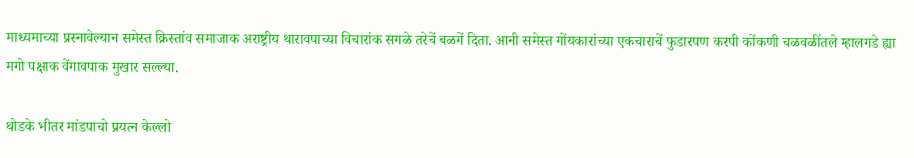माध्यमाच्या प्रस्नावेल्यान समेस्त क्रिस्तांव समाजाक अराष्ट्रीय थारावपाच्या विचारांक सगळे तरेचें बळगें दिता. आनी समेस्त गोंयकारांच्या एकचाराचें फुडारपण करपी कोंकणी चळवळींतले म्हालगडे ह्या मगो पक्षाक वेंगावपाक मुखार सल्ल्या.

थोडके भीतर मांडपाचो प्रयत्न केल्लो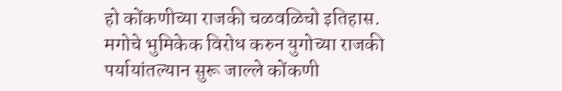हो कोंकणीच्या राजकी चळवळिचो इतिहास. मगोचे भुमिकेक विरोध करुन युगोच्या राजकी पर्यायांतल्यान सुरू जाल्ले कोंकणी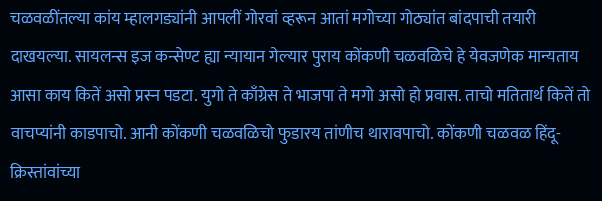चळवळींतल्या कांय म्हालगड्यांनी आपलीं गोरवां व्हरून आतां मगोच्या गोठ्यांत बांदपाची तयारी दाखयल्या. सायलन्स इज कन्सेण्ट ह्या न्यायान गेल्यार पुराय कोंकणी चळवळिचे हे येवजणेक मान्यताय आसा काय कितें असो प्रस्न पडटा. युगो ते काँग्रेस ते भाजपा ते मगो असो हो प्रवास. ताचो मतितार्थ कितें तो वाचप्यांनी काडपाचो. आनी कोंकणी चळवळिचो फुडारय तांणीच थारावपाचो. कोंकणी चळवळ हिंदू-क्रिस्तांवांच्या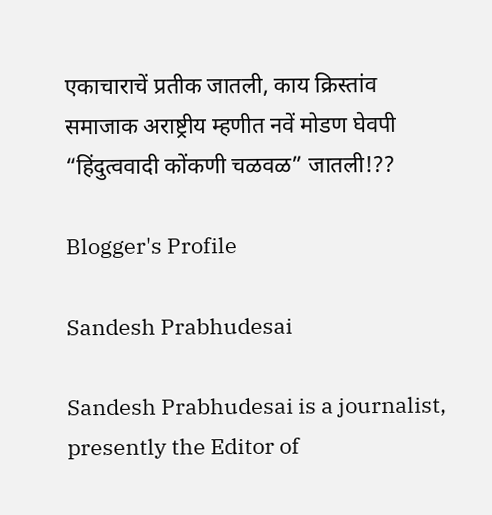एकाचाराचें प्रतीक जातली, काय क्रिस्तांव समाजाक अराष्ट्रीय म्हणीत नवें मोडण घेवपी “हिंदुत्ववादी कोंकणी चळवळ” जातली!??

Blogger's Profile

Sandesh Prabhudesai

Sandesh Prabhudesai is a journalist, presently the Editor of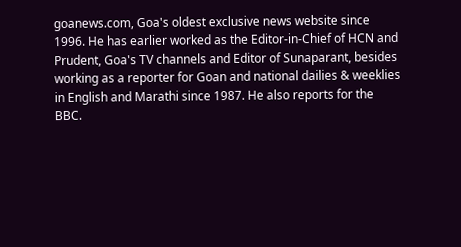goanews.com, Goa's oldest exclusive news website since 1996. He has earlier worked as the Editor-in-Chief of HCN and Prudent, Goa's TV channels and Editor of Sunaparant, besides working as a reporter for Goan and national dailies & weeklies in English and Marathi since 1987. He also reports for the BBC.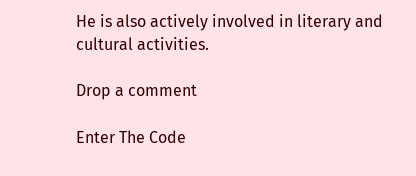He is also actively involved in literary and cultural activities.

Drop a comment

Enter The Code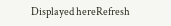Displayed hereRefresh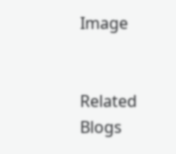Image


Related Blogs